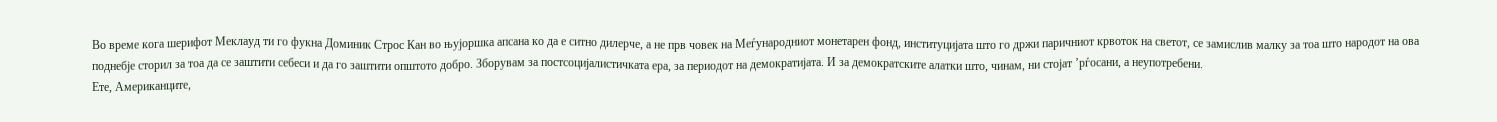Во време кога шерифот Меклауд ти го фукна Доминик Строс Кан во њујоршка апсана ко да е ситно дилерче, а не прв човек на Меѓународниот монетарен фонд, институцијата што го држи паричниот крвоток на светот, се замислив малку за тоа што народот на ова поднебје сторил за тоа да се заштити себеси и да го заштити општото добро. Зборувам за постсоцијалистичката ера, за периодот на демократијата. И за демократските алатки што, чинам, ни стојат ’рѓосани, а неупотребени.
Ете, Американците,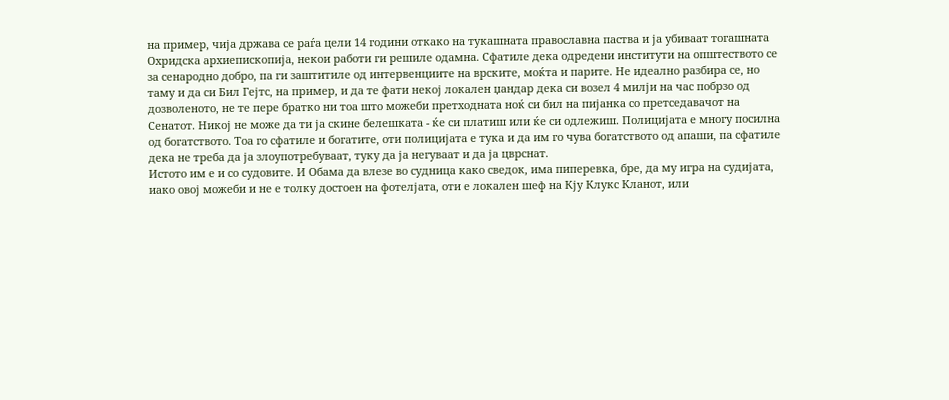на пример, чија држава се раѓа цели 14 години откако на тукашната православна паства и ја убиваат тогашната Охридска архиепископија, некои работи ги решиле одамна. Сфатиле дека одредени институти на општеството се за сенародно добро, па ги заштитиле од интервенциите на врските, моќта и парите. Не идеално разбира се, но таму и да си Бил Гејтс, на пример, и да те фати некој локален џандар дека си возел 4 милји на час побрзо од дозволеното, не те пере братко ни тоа што можеби претходната ноќ си бил на пијанка со претседавачот на Сенатот. Никој не може да ти ја скине белешката - ќе си платиш или ќе си одлежиш. Полицијата е многу посилна од богатството. Тоа го сфатиле и богатите, оти полицијата е тука и да им го чува богатството од апаши, па сфатиле дека не треба да ја злоупотребуваат, туку да ја негуваат и да ја цврснат.
Истото им е и со судовите. И Обама да влезе во судница како сведок, има пиперевка, бре, да му игра на судијата, иако овој можеби и не е толку достоен на фотелјата, оти е локален шеф на Кју Клукс Кланот, или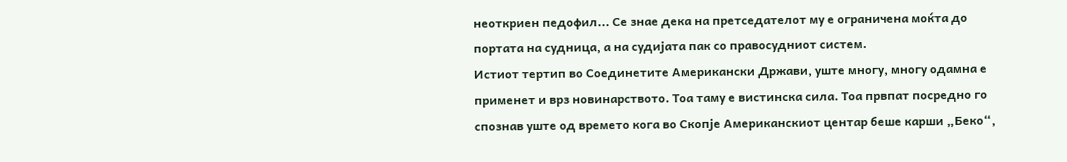неоткриен педофил... Се знае дека на претседателот му е ограничена моќта до портата на судница, а на судијата пак со правосудниот систем.
Истиот тертип во Соединетите Американски Држави, уште многу, многу одамна е применет и врз новинарството. Тоа таму е вистинска сила. Тоа првпат посредно го спознав уште од времето кога во Скопје Американскиот центар беше карши „Беко“,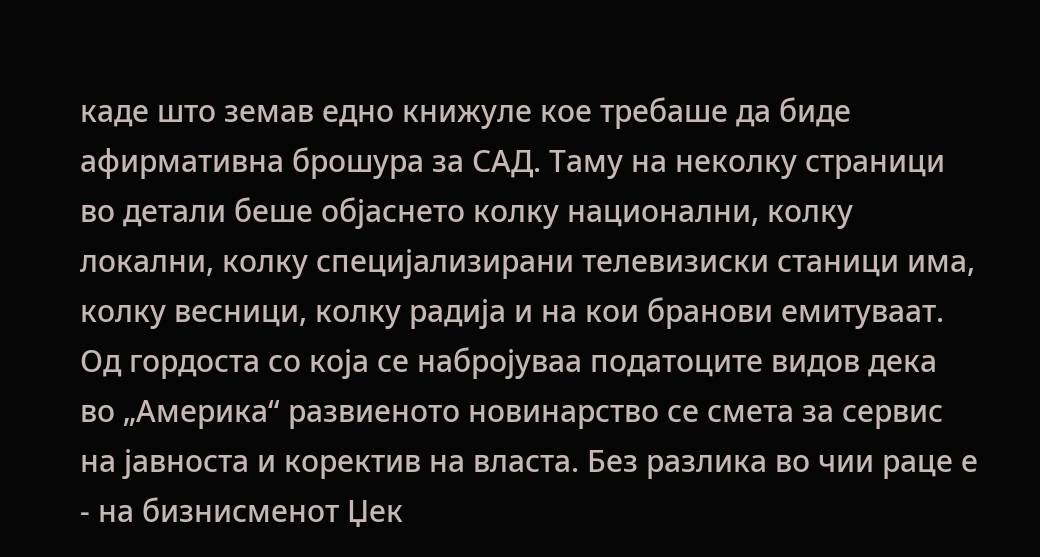каде што земав едно книжуле кое требаше да биде афирмативна брошура за САД. Таму на неколку страници во детали беше објаснето колку национални, колку локални, колку специјализирани телевизиски станици има, колку весници, колку радија и на кои бранови емитуваат. Од гордоста со која се набројуваа податоците видов дека во „Америка“ развиеното новинарство се смета за сервис на јавноста и коректив на власта. Без разлика во чии раце е - на бизнисменот Џек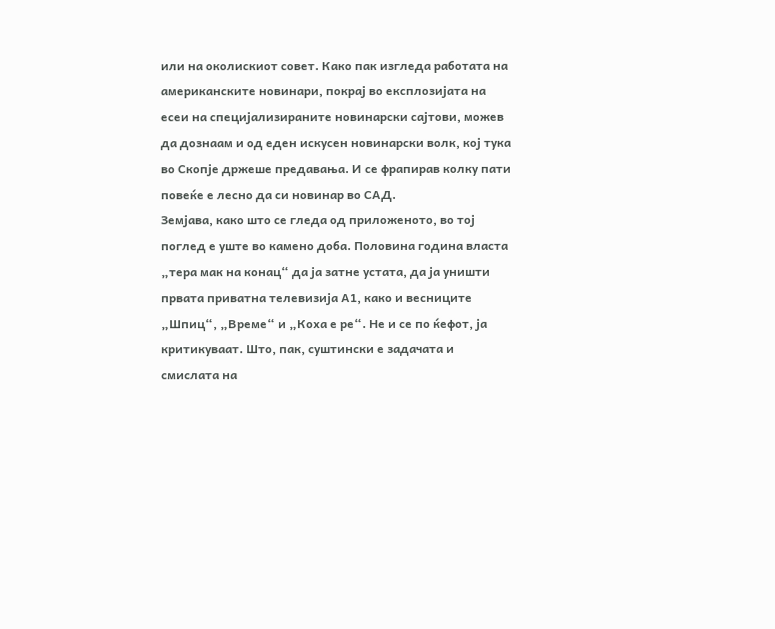или на околискиот совет. Како пак изгледа работата на американските новинари, покрај во експлозијата на есеи на специјализираните новинарски сајтови, можев да дознаам и од еден искусен новинарски волк, кој тука во Скопје држеше предавања. И се фрапирав колку пати повеќе е лесно да си новинар во САД.
Земјава, како што се гледа од приложеното, во тој поглед е уште во камено доба. Половина година власта „тера мак на конац“ да ја затне устата, да ја уништи првата приватна телевизија А1, како и весниците „Шпиц“, „Време“ и „Коха е ре“. Не и се по ќефот, ја критикуваат. Што, пак, суштински е задачата и смислата на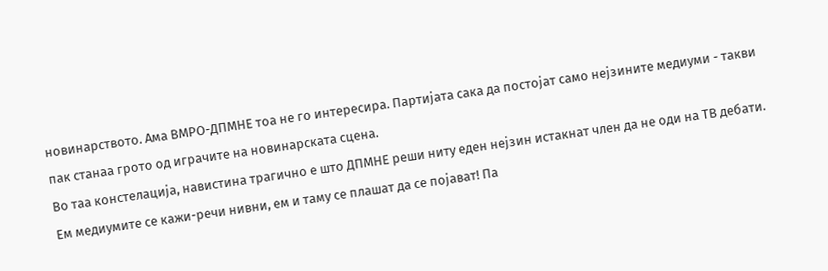новинарството. Ама ВМРО-ДПМНЕ тоа не го интересира. Партијата сака да постојат само нејзините медиуми - такви пак станаа грото од играчите на новинарската сцена.
Во таа констелација, навистина трагично е што ДПМНЕ реши ниту еден нејзин истакнат член да не оди на ТВ дебати. Ем медиумите се кажи-речи нивни, ем и таму се плашат да се појават! Па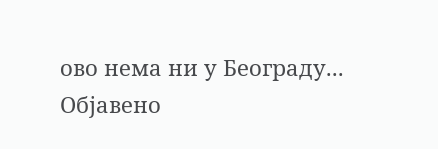ово нема ни у Београду...
Објавено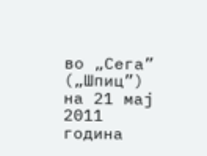во „Сега” („Шпиц”) на 21 мај 2011 година